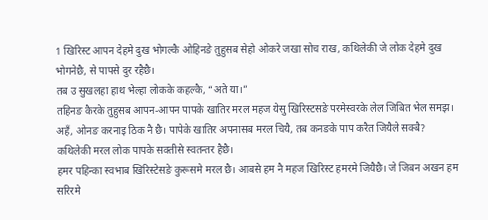1 खिरिस्ट आपन देहमे दुख भोगल्कै ओहिनङे तुहुसब सेहो ओकरे जखा सोच राख, कथिलेकी जे लोक देहमे दुख भोगनेछै, से पापसे दुर रहैछै।
तब उ सुखलहा हाथ भेल्हा लोकके कहल्कै, “अते या।”
तहिनङ कैरके तुहुसब आपन-आपन पापके खातिर मरल महज येसु खिरिस्टसङे परमेस्वरके लेल जिबित भेल समझ।
अहँ, ओनङ करनाइ ठिक नै छै। पापेके खातिर अपनासब मरल चियै, तब कनङके पाप करैत जियैले सक्बै?
कथिलेकी मरल लोक पापके सक्तीसे स्वतन्तर हैछै।
हमर पहिन्का स्वभाब खिरिस्टेसङे कुरूसमे मरल छै। आबसे हम नै महज खिरिस्ट हमरमे जियैछै। जे जिबन अखन हम सरिरमे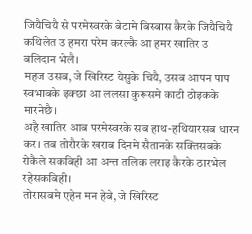जियैचियै से परमेस्वरके बेटामे बिस्बास कैरके जियैचियै कथिलेत उ हमरा परेम करल्कै आ हमर खातिर उ बलिदान भेलै।
महज उसब, जे खिरिस्ट येसुके चियै, उसब आपन पाप स्वभाबके इक्छा आ ललसा कुरूसमे काटी ठोइकके मारनेछै।
अहै खातिर आब परमेस्वरके सब हाथ-हथियारसब धारन कर। तब तोरौरके खराब दिनमे सैतानके सक्तिसबके रोकैले सकबिही आ अन्त तलिक लराइ कैरके ठारभेल रहेसकबिही।
तोरासबमे एहेन मन हेबे, जे खिरिस्ट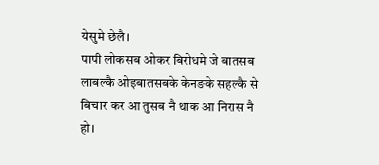येसुमे छेलै।
पापी लोकसब ओकर बिरोधमे जे बातसब लाबल्कै ओइबातसबके केनङके सहल्कै से बिचार कर आ तुसब नै थाक आ निरास नै हो।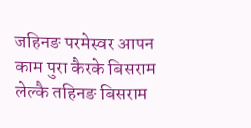जहिनङ परमेस्वर आपन काम पुरा कैरके बिसराम लेल्कै तहिनङ बिसराम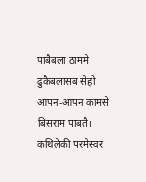पाबैबला ठाममे ढुकैबलासब सेहो आपन-आपन कामसे बिसराम पाबतै।
कथिलेकी परमेस्वर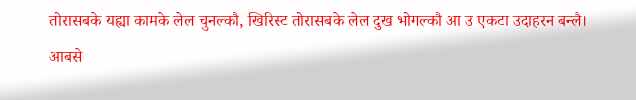तोरासबके यह्या कामके लेल चुनल्कौ, खिरिस्ट तोरासबके लेल दुख भोगल्कौ आ उ एकटा उदाहरन बन्लै। आबसे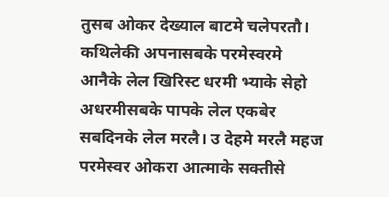तुसब ओकर देख्याल बाटमे चलेपरतौ।
कथिलेकी अपनासबके परमेस्वरमे आनैके लेल खिरिस्ट धरमी भ्याके सेहो अधरमीसबके पापके लेल एकबेर सबदिनके लेल मरलै। उ देहमे मरलै महज परमेस्वर ओकरा आत्माके सक्तीसे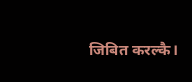जिबित करल्कै।